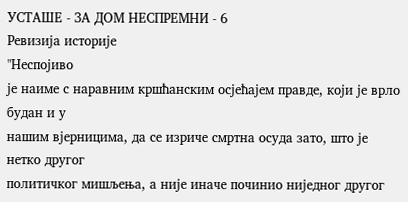УСТАШЕ - ЗА ДОМ НЕСПРЕМНИ - 6
Ревизија историје
"Неспојиво
је наиме с наравним кршћанским осјећајем правде, који је врло будан и у
нашим вјерницима, да се изриче смртна осуда зато, што је нетко другог
политичког мишљења, а није иначе починио ниједног другог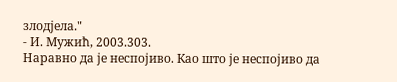злодјела."
- И. Мужић, 2003.303.
Наравно да је неспојиво. Као што је неспојиво да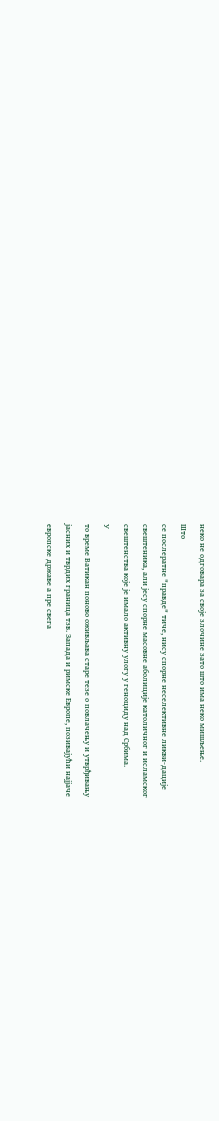неко не одговара за своје злочине зато што има неко мишљење.
Што
се послератне "правде" тиче, нису спорне неселективне ликви-дације
свештеника, али јесу спорне масовне аболиције католичног и исламског
свештенства које је имало активну улогу у геноциду над Србима.
У
то време Ватикан поново оживљава старе тезе о повлачењу и утврђивању
јасних и тврдих граница тзв. Запада и римске Европе, позивајући најјаче
европске државе а пре свега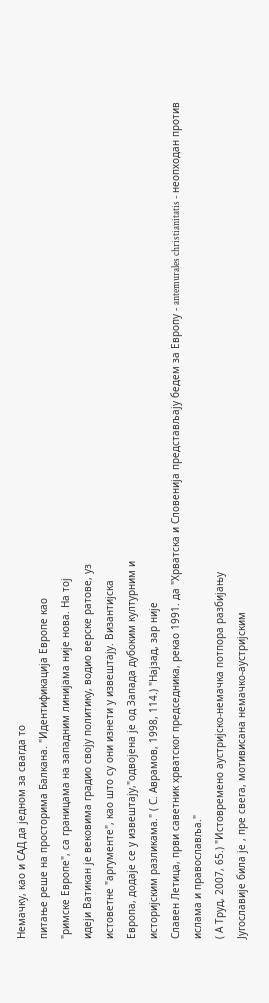Немачку, као и САД да једном за свагда то
питање реше на просторима Балкана. "Идентификација Европе као
"римске Европе", са границама на западним линијама није нова. На тој
идеји Ватикан је вековима градио своју политику, водио верске ратове, уз
истоветне "аргументе", као што су они изнети у извештају. Византијска
Европа, додаје се у извештају,"одвојена је од Запада дубоким културним и
историјским разликама." ( С. Аврамов, 1998, 114.) "Најзад, зар није
Славен Летица, први саветник хрватског председника, рекао 1991. да "Хрватска и Словенија представљају бедем за Европу - antemurales christianitatis - неопходан против ислама и православља."
( А Труд, 2007, 65.) "Истовремено аустријско-немачка потпора разбијању
Југославије била је , пре свега, мотивисана немачко-аустријским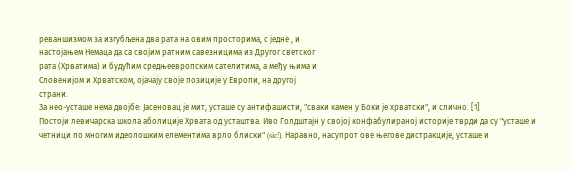реваншизмом за изгубљена два рата на овим просторима, с једне , и
настојањем Немаца да са својим ратним савезницима из Другог светског
рата (Хрватима) и будућим средњеевропским сателитима, а међу њима и
Словенијом и Хрватском, ојачају своје позиције у Европи, на другој
страни.
За нео-усташе нема двојбе: Јасеновац је мит, усташе су антифашисти, "сваки камен у Боки је хрватски", и слично. [1]
Постоји левичарска школа аболиције Хрвата од усташтва. Иво Голдштајн у својој конфабулираној историје тврди да су "усташе и четници по многим идеолошким елементима врло блиски" (sic!). Наравно, насупрот ове његове дистракције, усташе и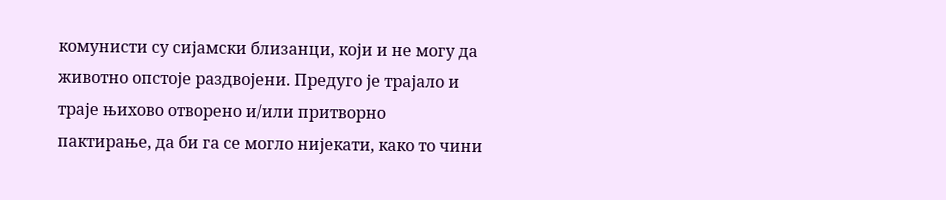комунисти су сијамски близанци, који и не могу да животно опстоје раздвојени. Предуго је трајало и траје њихово отворено и/или притворно пактирање, да би га се могло нијекати, како то чини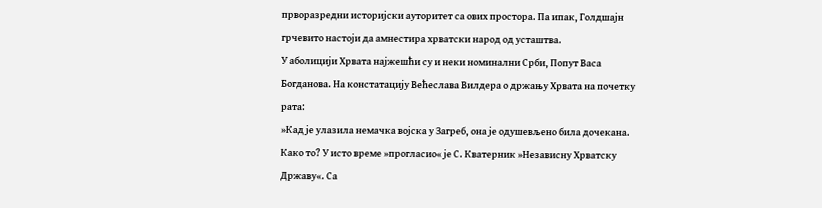прворазредни историјски ауторитет са ових простора. Па ипак, Голдшајн грчевито настоји да амнестира хрватски народ од усташтва.
У аболицији Хрвата најжешћи су и неки номинални Срби, Попут Васа Богданова. На констатацију Већеслава Вилдера о држању Хрвата на почетку рата:
»Кад је улазила немачка војска у Загреб, она је одушевљено била дочекана. Како то? У исто време »прогласио« је С. Кватерник »Независну Хрватску Државу«. Са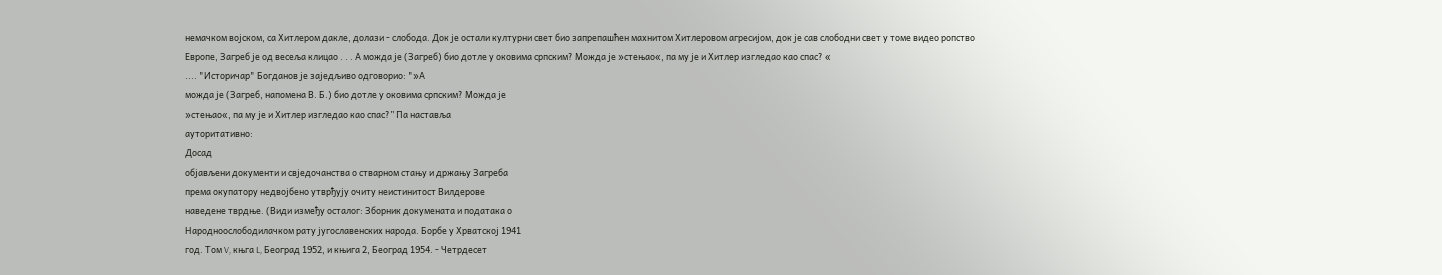немачком војском, са Хитлером дакле, долази - слобода. Док је остали културни свет био запрепашћен махнитом Хитлеровом агресијом, док је сав слободни свет у томе видео ропство Европе, Загреб је од весеља клицао . . . А можда је (Загреб) био дотле у оковима српским? Можда је »стењао«, па му је и Хитлер изгледао као спас? «
.... "Историчар" Богданов је заједљиво одговорио: "»А
можда је (Загреб, напомена В. Б.) био дотле у оковима српским? Можда је
»стењао«, па му је и Хитлер изгледао као спас?” Па наставља
ауторитативно:
Досад
објављени документи и свједочанства о стварном стању и држању Загреба
према окупатору недвојбено утврђују очиту неистинитост Вилдерове
наведене тврдње. (Види између осталог: Зборник докумената и података о
Народноослободилачком рату југославенских народа. Борбе у Хрватској 1941
год. Том V, књга L, Београд 1952, и књига 2, Београд 1954. - Четрдесет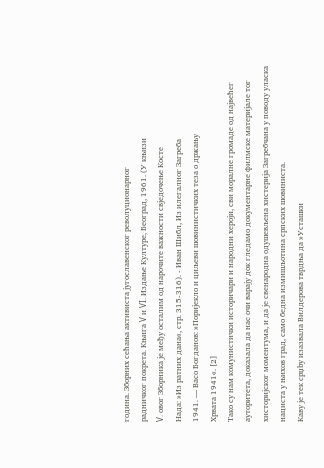година. Зборних сећања активиста југославенског револуционарног
радничког покрета. Књига V и VI. Издање Културе, Београд, 1961. (У књизи
V. овог Зборника је међу осталим од нарочите важности свједочење Косте
Нада: »Из ратних дана«, стр. 315-316). - Иван Шибл, Из илегалног Загреба
1941. — Васо Богданов: »Поријекло и циљеви шовинистичких теза о држању
Хрвата 1941«. [2]
Тако су нам комунистички историчари и народни хероји, сви моралне громаде од највећег ауторитета, доказала да нас очи варају док гледамо документарне филмске материјале тог хисторијског моментума, и да је свенародна одушевљена хистерија Загребчана у поводу уласка нациста у њихов град, само бедна измишљотина српских шовиниста.
Каву је тек срџbу изазвала Вилдерова тврдња да »Усташки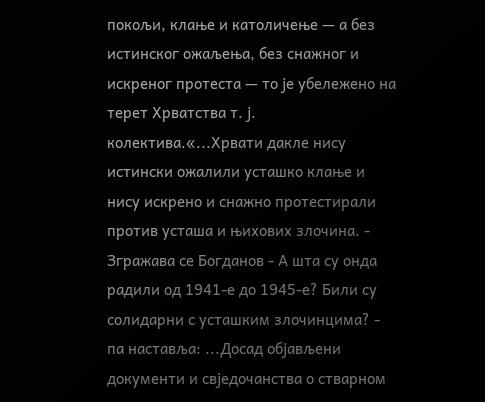покољи, клање и католичење — а без истинског ожаљења, без снажног и искреног протеста — то је убележено на терет Хрватства т. ј. колектива.«...Хрвати дакле нису истински ожалили усташко клање и нису искрено и снажно протестирали против усташа и њихових злочина. - Згражава се Богданов - А шта су онда радили од 1941-е до 1945-е? Били су солидарни с усташким злочинцима? - па наставља: ...Досад објављени документи и свједочанства о стварном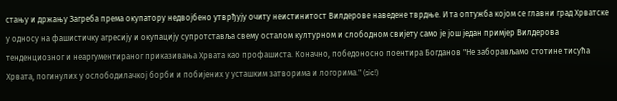стању и држању Загреба према окупатору недвојбено утврђују очиту неистинитост Вилдерове наведене тврдње. И та оптужба којом се главни град Хрватске у односу на фашистичку агресију и окупацију супротставља свему осталом културном и слободном свијету само је још један примјер Вилдерова тенденциозног и неаргументираног приказивања Хрвата као профашиста. Коначно, победоносно поентира Богданов "Не заборављамо стотине тисућа Хрвата, погинулих у ослободилачкој борби и побијених у усташким затворима и логорима." (sic!)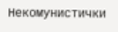Некомунистички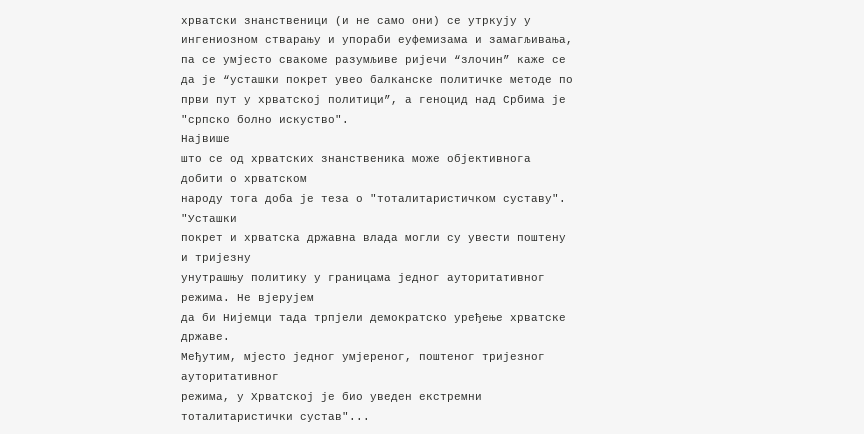хрватски знанственици (и не само они) се утркују у ингениозном стварању и упораби еуфемизама и замагљивања, па се умјесто свакоме разумљиве ријечи “злочин” каже се да је “усташки покрет увео балканске политичке методе по први пут у хрватској политици”, а геноцид над Србима је "српско болно искуство".
Највише
што се од хрватских знанственика може објективнога добити о хрватском
народу тога доба је теза о "тоталитаристичком суставу".
"Усташки
покрет и хрватска државна влада могли су увести поштену и тријезну
унутрашњу политику у границама једног ауторитативног режима. Не вјерујем
да би Нијемци тада трпјели демократско уређење хрватске државе.
Међутим, мјесто једног умјереног, поштеног тријезног ауторитативног
режима, у Хрватској је био уведен екстремни тоталитаристички сустав"...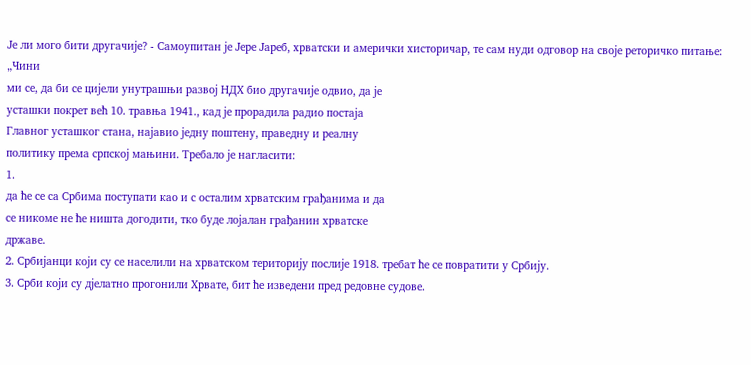Је ли мого бити другачије? - Самоупитан је Јере Јареб, хрватски и амерички хисторичар, те сам нуди одговор на своје реторичко питање:
„Чини
ми се, да би се цијели унутрашњи развој НДХ био другачије одвио, да је
усташки покрет већ 10. травња 1941., кад је прорадила радио постаја
Главног усташког стана, најавио једну поштену, праведну и реалну
политику према српској мањини. Требало је нагласити:
1.
да ће се са Србима поступати као и с осталим хрватским грађанима и да
се никоме не ће ништа догодити, тко буде лојалан грађанин хрватске
државе.
2. Србијанци који су се населили на хрватском територију послије 1918. требат ће се повратити у Србију.
3. Срби који су дјелатно прогонили Хрвате, бит ће изведени пред редовне судове.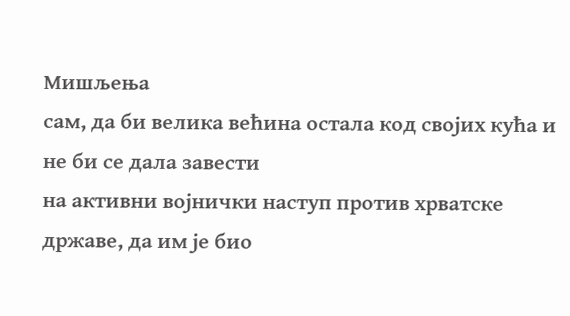Мишљења
сам, да би велика већина остала код својих кућа и не би се дала завести
на активни војнички наступ против хрватске државе, да им је био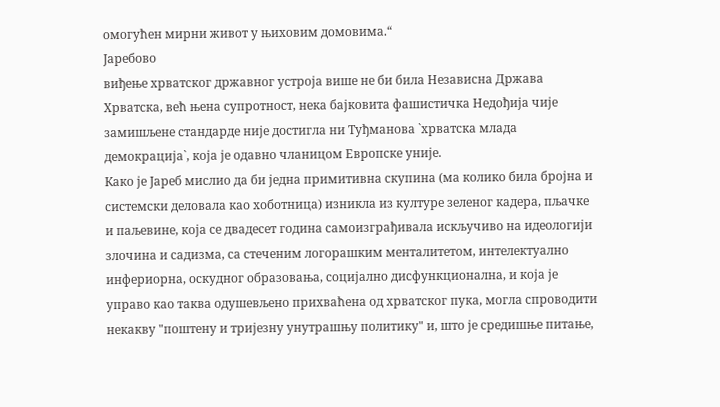омогућен мирни живот у њиховим домовима.“
Јаребово
виђење хрватског државног устроја више не би била Независна Држава
Хрватска, већ њена супротност, нека бајковита фашистичка Недођија чије
замишљене стандарде није достигла ни Туђманова `хрватска млада демокрација`, која је одавно чланицом Европске уније.
Како је Јареб мислио да би једна примитивна скупина (ма колико била бројна и системски деловала као хоботница) изникла из културе зеленог кадера, пљачке и паљевине, која се двадесет година самоизграђивала искључиво на идеологији злочина и садизма, са стеченим логорашким менталитетом, интелектуално инфериорна, оскудног образовања, социјално дисфункционална, и која је управо као таква одушевљено прихваћена од хрватског пука, могла спроводити некакву "поштену и тријезну унутрашњу политику" и, што је средишње питање,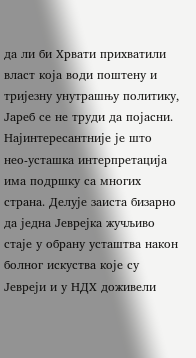да ли би Хрвати прихватили власт која води поштену и тријезну унутрашњу политику, Јареб се не труди да појасни.
Најинтересантније је што нео-усташка интерпретација има подршку са многих страна. Делује заиста бизарно да једна Јеврејка жучљиво стаје у обрану усташтва након болног искуства које су Јевреји и у НДХ доживели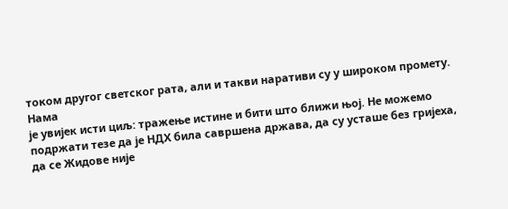током другог светског рата, али и такви наративи су у широком промету.
Нама
је увијек исти циљ: тражење истине и бити што ближи њој. Не можемо
подржати тезе да је НДХ била савршена држава, да су усташе без гријеха,
да се Жидове није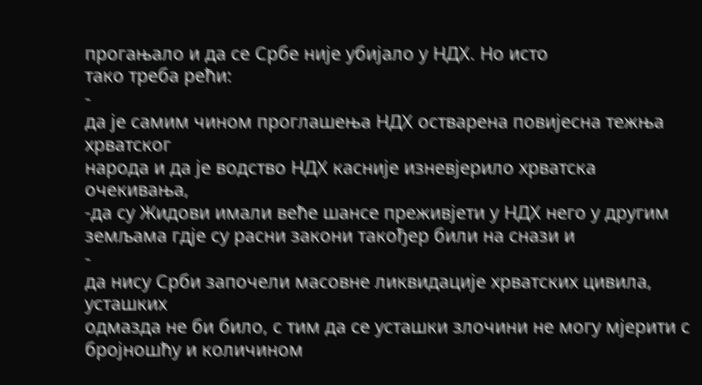прогањало и да се Србе није убијало у НДХ. Но исто
тако треба рећи:
-
да је самим чином проглашења НДХ остварена повијесна тежња хрватског
народа и да је водство НДХ касније изневјерило хрватска очекивања,
-да су Жидови имали веће шансе преживјети у НДХ него у другим земљама гдје су расни закони такођер били на снази и
-
да нису Срби започели масовне ликвидације хрватских цивила, усташких
одмазда не би било, с тим да се усташки злочини не могу мјерити с
бројношћу и количином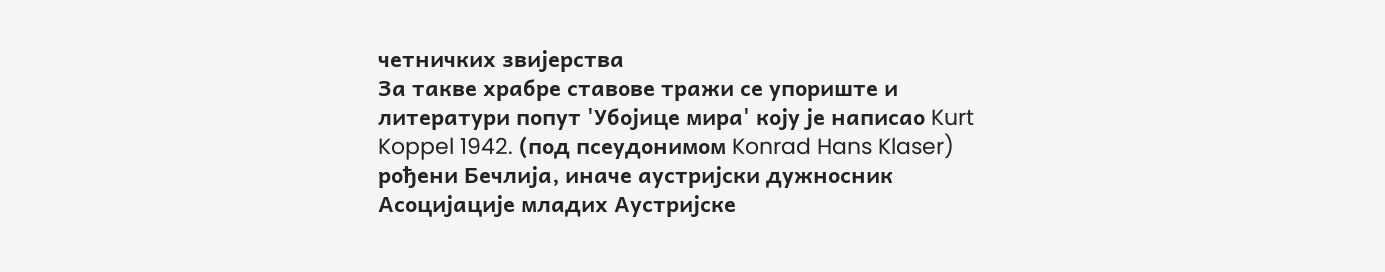четничких звијерства
За такве храбре ставове тражи се упориште и литератури попут 'Убојице мира' коју је написао Kurt Koppel 1942. (под псеудонимом Konrad Hans Klaser) рођени Бечлија, иначе аустријски дужносник Асоцијације младих Аустријске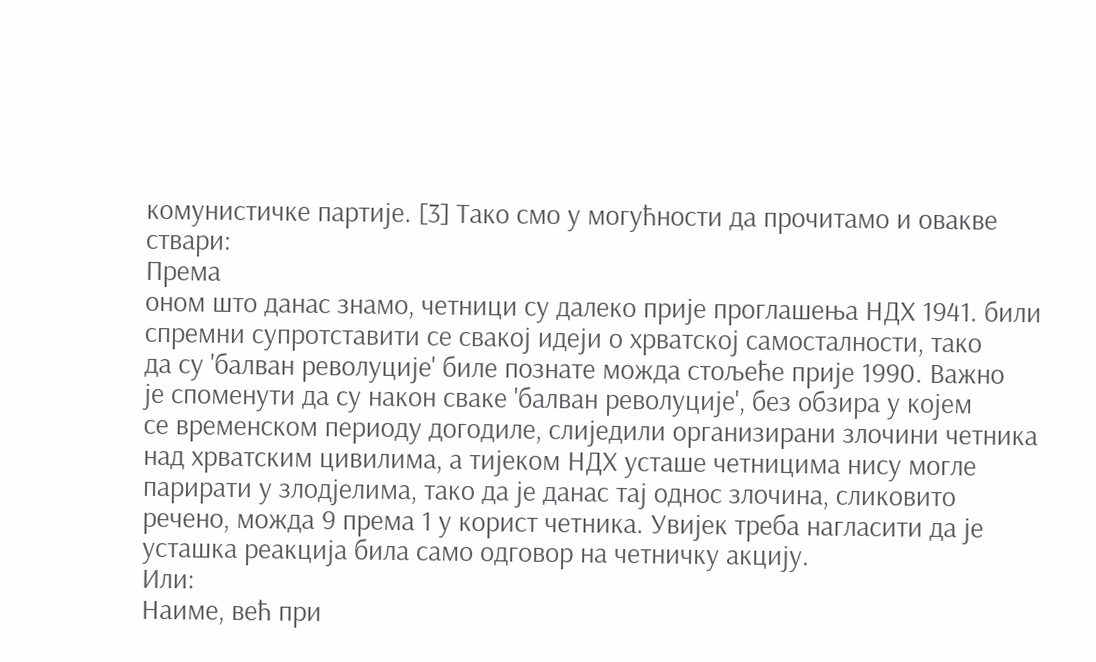комунистичке партије. [3] Тако смо у могућности да прочитамо и овакве ствари:
Према
оном што данас знамо, четници су далеко прије проглашења НДХ 1941. били
спремни супротставити се свакој идеји о хрватској самосталности, тако
да су 'балван револуције' биле познате можда стољеће прије 1990. Важно
је споменути да су након сваке 'балван револуције', без обзира у којем
се временском периоду догодиле, слиједили организирани злочини четника
над хрватским цивилима, а тијеком НДХ усташе четницима нису могле
парирати у злодјелима, тако да је данас тај однос злочина, сликовито
речено, можда 9 према 1 у корист четника. Увијек треба нагласити да је
усташка реакција била само одговор на четничку акцију.
Или:
Наиме, већ при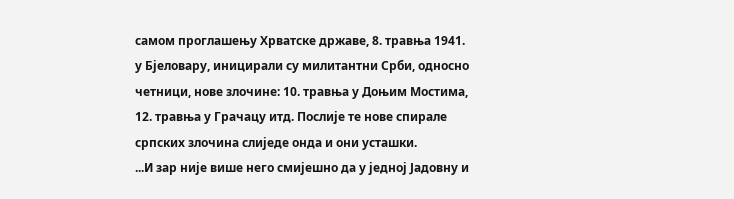самом проглашењу Хрватске државе, 8. травња 1941. у Бјеловару, иницирали су милитантни Срби, односно четници, нове злочине: 10. травња у Доњим Мостима, 12. травња у Грачацу итд. Послије те нове спирале српских злочина слиједе онда и они усташки.
...И зар није више него смијешно да у једној Јадовну и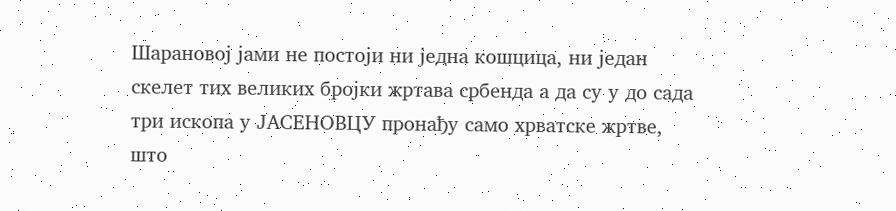Шарановој јами не постоји ни једна кошцица, ни један скелет тих великих бројки жртава србенда а да су у до сада три ископа у ЈАСЕНОВЦУ пронађу само хрватске жртве, што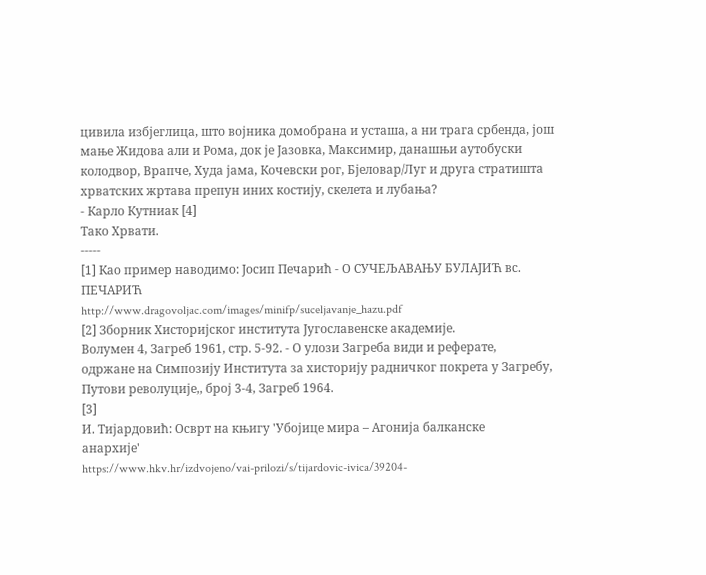цивила избјеглица, што војника домобрана и усташа, а ни трага србенда, још мање Жидова али и Рома, док је Јазовка, Максимир, данашњи аутобуски колодвор, Врапче, Худа јама, Кочевски рог, Бјеловар/Луг и друга стратишта хрватских жртава препун иних костију, скелета и лубања?
- Карло Кутниак [4]
Тако Хрвати.
-----
[1] Као пример наводимо: Јосип Печарић - О СУЧЕЉАВАЊУ БУЛАЈИЋ вс. ПЕЧАРИЋ
http://www.dragovoljac.com/images/minifp/suceljavanje_hazu.pdf
[2] Зборник Хисторијског института Југославенске академије.
Волумен 4, Загреб 1961, стр. 5-92. - О улози Загреба види и реферате,
одржане на Симпозију Института за хисторију радничког покрета у Загребу,
Путови револуције,, број 3-4, Загреб 1964.
[3]
И. Тијардовић: Осврт на књигу 'Убојице мира – Агонија балканске
анархије'
https://www.hkv.hr/izdvojeno/vai-prilozi/s/tijardovic-ivica/39204-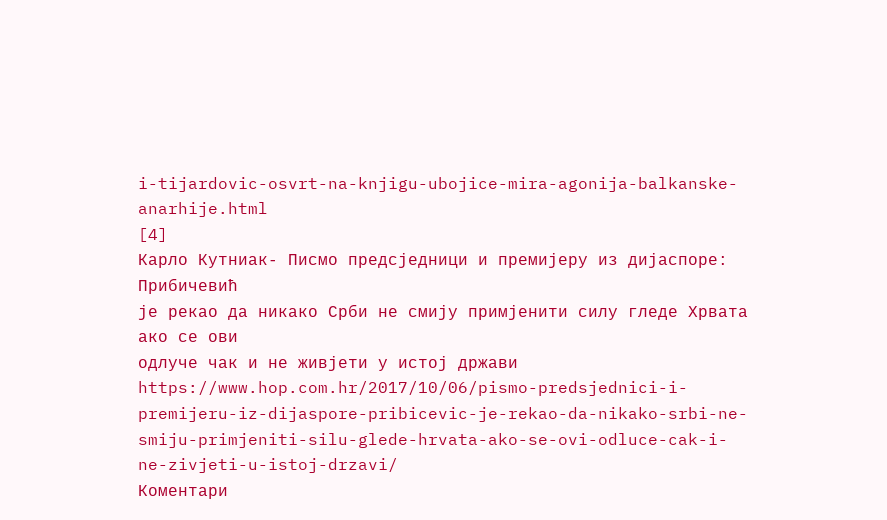i-tijardovic-osvrt-na-knjigu-ubojice-mira-agonija-balkanske-anarhije.html
[4]
Карло Кутниак- Писмо предсједници и премијеру из дијаспоре: Прибичевић
је рекао да никако Срби не смију примјенити силу гледе Хрвата ако се ови
одлуче чак и не живјети у истој држави
https://www.hop.com.hr/2017/10/06/pismo-predsjednici-i-premijeru-iz-dijaspore-pribicevic-je-rekao-da-nikako-srbi-ne-smiju-primjeniti-silu-glede-hrvata-ako-se-ovi-odluce-cak-i-ne-zivjeti-u-istoj-drzavi/
Коментари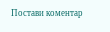Постави коментар